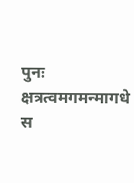पुनः क्षत्रत्वमगमन्मागधे स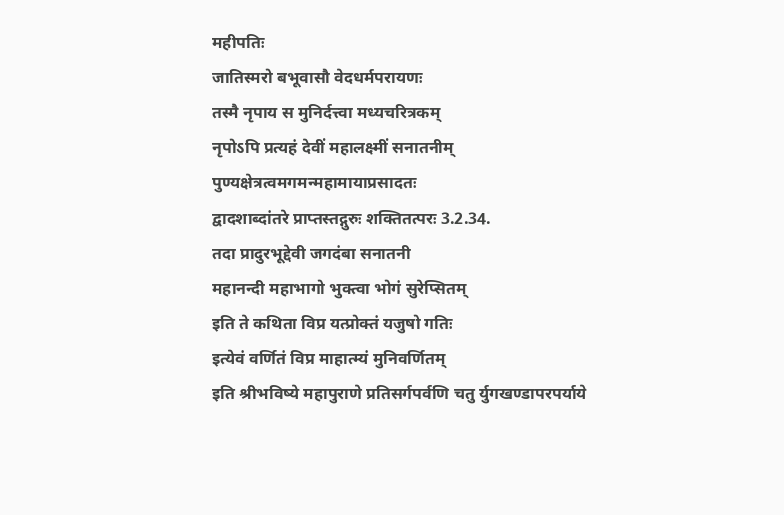महीपतिः
जातिस्मरो बभूवासौ वेदधर्मपरायणः
तस्मै नृपाय स मुनिर्दत्त्वा मध्यचरित्रकम्
नृपोऽपि प्रत्यहं देवीं महालक्ष्मीं सनातनीम्
पुण्यक्षेत्रत्वमगमन्महामायाप्रसादतः
द्वादशाब्दांतरे प्राप्तस्तद्गुरुः शक्तितत्परः 3.2.34.
तदा प्रादुरभूद्देवी जगदंबा सनातनी
महानन्दी महाभागो भुक्त्वा भोगं सुरेप्सितम्
इति ते कथिता विप्र यत्प्रोक्तं यजुषो गतिः
इत्येवं वर्णितं विप्र माहात्म्यं मुनिवर्णितम्
इति श्रीभविष्ये महापुराणे प्रतिसर्गपर्वणि चतु र्युगखण्डापरपर्याये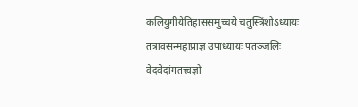कलियुगीयेतिहाससमुच्चये चतुस्त्रिंशोऽध्यायः
तत्रावसन्महाप्राज्ञ उपाध्यायः पतञ्जलिः
वेदवेदांगतत्त्वज्ञो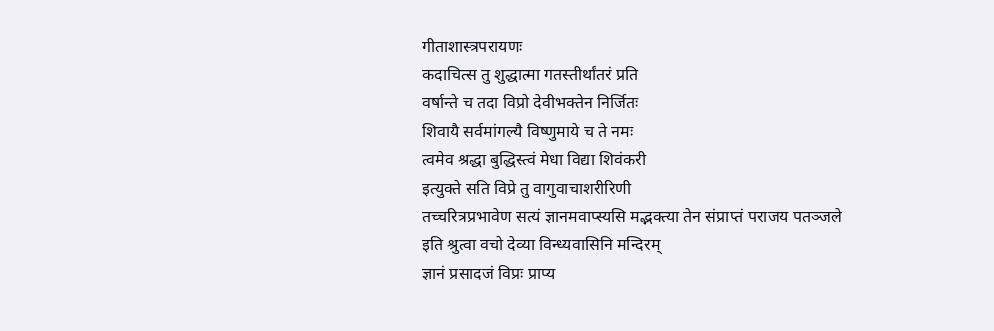गीताशास्त्रपरायणः
कदाचित्स तु शुद्धात्मा गतस्तीर्थांतरं प्रति
वर्षान्ते च तदा विप्रो देवीभक्तेन निर्जितः
शिवायै सर्वमांगल्यै विष्णुमाये च ते नमः
त्वमेव श्रद्धा बुद्धिस्त्वं मेधा विद्या शिवंकरी
इत्युक्ते सति विप्रे तु वागुवाचाशरीरिणी
तच्चरित्रप्रभावेण सत्यं ज्ञानमवाप्स्यसि मद्भक्त्या तेन संप्राप्तं पराजय पतञ्जले
इति श्रुत्वा वचो देव्या विन्ध्यवासिनि मन्दिरम्
ज्ञानं प्रसादजं विप्रः प्राप्य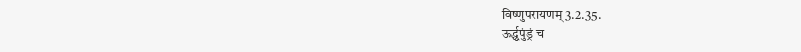विष्णुपरायणम् 3.2.35.
ऊर्द्ध्वपुंड्रं च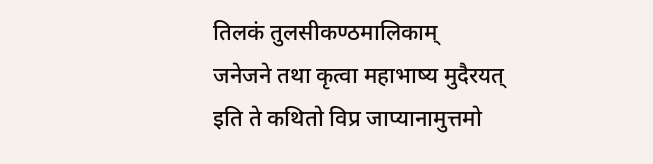तिलकं तुलसीकण्ठमालिकाम्
जनेजने तथा कृत्वा महाभाष्य मुदैरयत्
इति ते कथितो विप्र जाप्यानामुत्तमो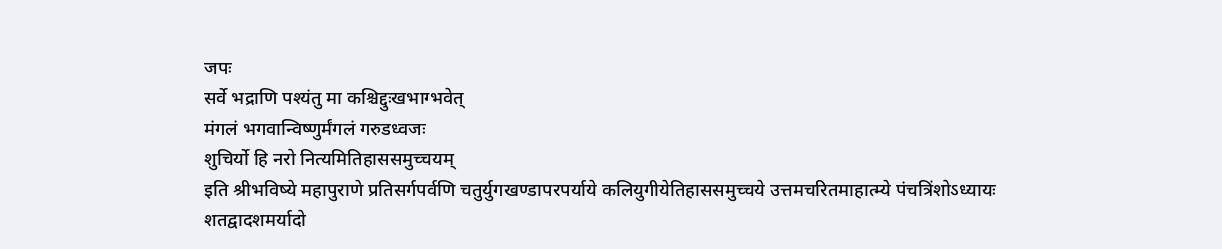जपः
सर्वे भद्राणि पश्यंतु मा कश्चिद्दुःखभाग्भवेत्
मंगलं भगवान्विष्णुर्मंगलं गरुडध्वजः
शुचिर्यो हि नरो नित्यमितिहाससमुच्चयम्
इति श्रीभविष्ये महापुराणे प्रतिसर्गपर्वणि चतुर्युगखण्डापरपर्याये कलियुगीयेतिहाससमुच्चये उत्तमचरितमाहात्म्ये पंचत्रिंशोऽध्यायः
शतद्वादशमर्यादो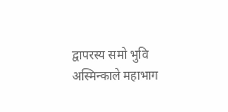द्वापरस्य समो भुवि
अस्मिन्काले महाभाग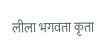लीला भगवता कृता